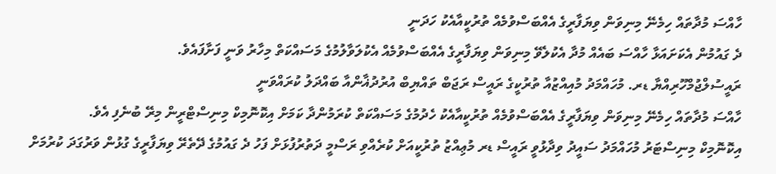ހާއްސަ މުދާތައް ހިމެނޭ މިނިވަން ވިޔަފާރީގެ އެއްބަސްވުމެއް ތުރުކީއާއެކު ހަދަނީ
ދެ ގައުމުން އެކަށައަޅާ ހާއްސަ ބައެއް މުދާ އެކުލެވޭ މިނިވަން ވިޔަފާރީގެ އެއްބަސްވުމެއް އެކުލަވާލުމުގެ މަސައްކަތް މިހާރު ވަނީ ފަށާފައެވެ.
ރައީސުލްޖުމްހޫރިއްޔާ ޑރ. މުހައްމަދު މުއިއްޒުއާ ތުރުކީގެ ރައީސް ރަޖަބް ތައްޔިބް އުރުދުޣާންއާ ބައްދަލު ކުރައްވަނީ
ހާއްސަ މުދާތައް ހިމެނޭ މިނިވަން ވިޔަފާރީގެ އެއްބަސްވުމެއް ތުރުކީއާއެކު ހެދުމުގެ މަސައްކަތް ކުރަމުންދާ ކަމަށް އިކޮނޮމިކް މިނިސްޓްރީން މިރޭ ބުނެފި އެވެ.
އިކޮނޮމިކް މިނިސްޓަރު މުހައްމަދު ސައީދު ވިދާޅުވީ ރައީސް ޑރ މުޢިއްޒު ތުރުކީއަށް ކުރެއްވި ރަސްމީ ދަތުރުފުޅަށް ފަހު ދެ ގައުމުގެ ދޭތެރޭ ވިޔަފާރީގެ ގުޅުން ވަރުގަދަ ކުރުމަށް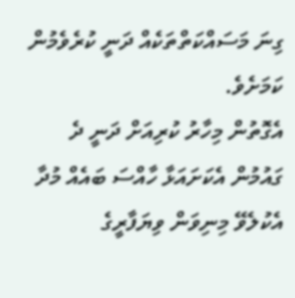ގިނަ މަސައްކަތްތަކެއް ދަނީ ކުރެވެމުން ކަމަށެވެ.
އެގޮތުން މިހާރު ކުރިއަށް ދަނީ ދެ ގައުމުން އެކަށައަޅާ ހާއްސަ ބައެއް މުދާ އެކުލެވޭ މިނިވަން ވިޔަފާރީގެ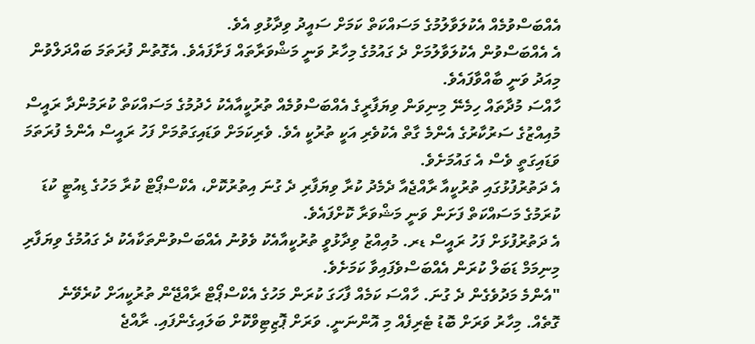އެއްބަސްވުމެއް އެކުލަވާލުމުގެ މަސައްކަތް ކަމަށް ސައީދު ވިދާޅުވި އެވެ.
އެ އެއްބަސްވުން އެކުލަވާލުމަށް ދެ ގައުމުގެ މިހާރު ވަނީ މަޝްވަރާތައް ފަށާފައެވެ. އެގޮތުން ފުރަތަމަ ބައްދަލްވުން މިއަދު ވަނީ ބާއްވާފައެވެ.
ހާއްސަ މުދާތައް ހިމެނޭ މިނިވަން ވިޔަފާރީގެ އެއްބަސްވުމެއް ތުރުކީއާއެކު ހެދުމުގެ މަސައްކަތް ކުރަމުންދާ ރައީސް މުއިއްޒުގެ ސަރުކާރުގެ އެންމެ ގާތް އެކުވެރި އަކީ ތުރުކީ އެވެ. ވެރިކަމަށް ވަޑައިގަތުމަށް ފަހު ރައީސް އެންމެ ފުރަތަމަ ވަޑައިގަތީ ވެސް އެ ގައުމަށެވެ.
އެ ދަތުރުފުޅުގައި ތުރުކީއާ ރާއްޖެއާ ދެމެދު ކުރާ ވިޔަފާރި ދެ ގުނަ އިތުރުކޮށް، އެކްސްޕޯޓް ކުރާ މަހުގެ ޑިއުޓީ ކުޑަ ކުރަމުގެ މަސައްކަތް ފަށަން ވަނީ މަޝްވަރާ ކޮށްފައެވެ.
އެ ދަތުރުފުޅަށް ފަހު ރައީސް ޑރ. މުއިއްޒު ވިދާޅުވީ ތުރުކީއާއެކު ވެވުނު އެއްބަސްވުންތަކާއެކު ދެ ގައުމުގެ ވިޔަފާރި މިނިމަމް ޑަބަލް ކުރަން އެއްބަސްވެފައިވާ ކަމަށެވެ.
"އެންމެ މަދުވެގެން ދެ ގުނަ. ހާއްސަ ކަމެއް ފާހަގަ ކުރަން މަހުގެ އެކްސްޕޯޓް ރާއްޖޭން ތުރުކީއަށް ކުރެވޭނެ ގޮތެއް. މިހާރު ވަރަށް ބޮޑު ޓެރިފެއް މި އޮންނަނީ. ވަރަށް ޕޮޒިޓިވްކޮށް ބަލައިގެންފައި. ރާއްޖެ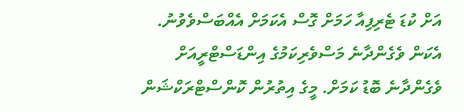އަށް ކުޑަ ޓެރިފިއާ ހަމަށް ގޮސް އެކަމަށް އެއްބަސްވެވުނު. އެކަން ވެގެންދާނެ މަސްވެރިކަމުގެ އިންޑަސްޓްރީއަށް ވެގެންދާނެ ބޮޑު ކަމަށް. މީގެ އިތުރުން ކޮންސްޓްރަކްޝަން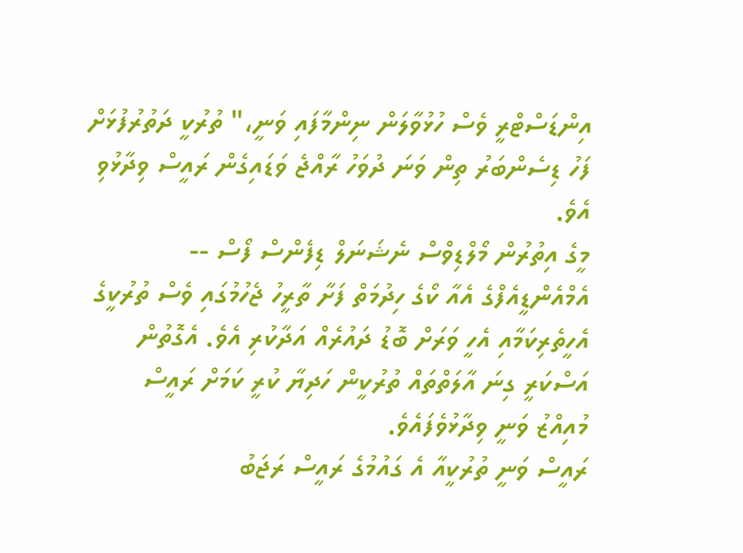އިންޑަސްޓްރީ ވެސް ހުޅުވާލަން ނިންމާފައި ވަނީ،" ތުރުކީ ދަތުރުފުޅަށް ފަހު ޑިސެންބަރު ތިން ވަނަ ދުވަހު ރާއްޖެ ވަޑައިގެން ރައީސް ވިދާޅުވި އެވެ.
މީގެ އިތުރުން މޯލްޑިވްސް ނެޝަނަލް ޑިފެންސް ފޯސް -- އެމްއެންޑީއެފްގެ އެއާ ކޯގެ ހިދުމަތް ފަށާ ތާރީހު ޖެހުމުގައި ވެސް ތުރުކީގެ އެހީތެރިކަމާއި އެހީ ވަރަށް ބޮޑު ދައުރެއް އަދާކުރި އެވެ. އެގޮތުން އަސްކަރީ ގިނަ އާލަތްތައް ތުރުކީން ހަދިޔާ ކުރީ ކަމަށް ރައީސް މުއިއްޒު ވަނީ ވިދާޅުވެފައެވެ.
ރައީސް ވަނީ ތުރުކީއާ އެ ގައުމުގެ ރައީސް ރަޖަބު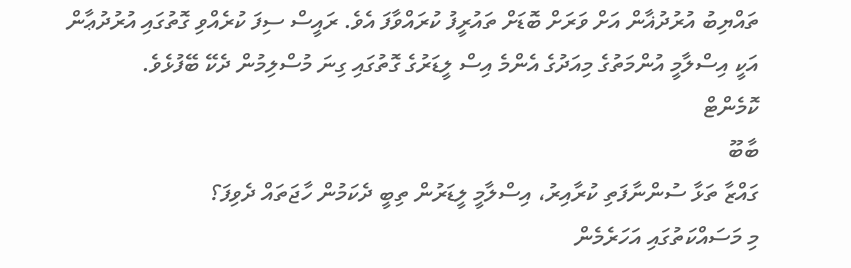ތައްޔިބު އުރުދުޣާން އަށް ވަރަށް ބޮޑަށް ތައުރީފު ކުރައްވާފަ އެވެ. ރައީސް ސިފަ ކުރެއްވި ގޮތުގައި އުރުދުޢާން އަކީ އިސްލާމީ އުންމަތުގެ މިއަދުގެ އެންމެ އިސް ލީޑަރުގެ ގޮތުގައި ގިނަ މުސްލިމުން ދެކޭ ބޭފުޅެވެ.
ކޮމެންޓް
ބާބޫ
ގައްޒާ ތަޅާ ސުންނާފަތި ކުރާއިރު، އިސްލާމީ ލީޑަރުން ތިބީ ދެކަމުން ހާޖަތައް ދެވިފަ؟
މި މަސައްކަތުގައި އަހަރެމެން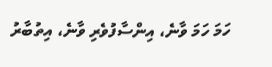ހަމަ ހަމަ ވާނެ، އިންސާފުވެރި ވާނެ، އިތުބާރު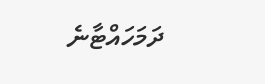ދަމަހައްޓާނެ